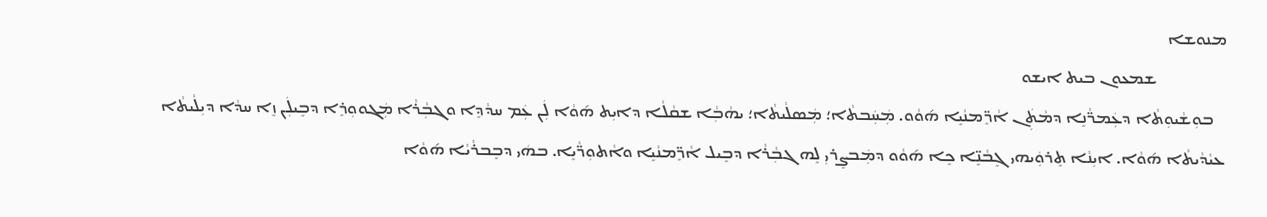ܡܢܘܫܐ
                 ܫܡܥܘܢ ܒܝܬ ܐܝܫܘ
   ܒܘܼܫܵܝܘܼܬܵܐ ܕܥܲܡܖ̈ܵܢܸܐ ܕܡܵܬܲܢ ܐܵܖܸ̈ܡܢܵܝܸܐ ܗ݇ܘܵܘ. ܡܲܚܲܒܬܵܐ؛ ܡܲܣܠܵܝܬܵܐ؛ ܝܗܵܒܼܵܐ ܫܩܵܠܵܐ ܕܐܝܼܬ ܗ݇ܘܵܐ ܠܲܢ ܥܲܡ ܚܕܵܕܸܐ ܘܓܒܼܵܪܵܐ ܡܲܓܘܘܼܪܸܐ ܕܒܸܝܠܲܢ ܙܸܐ ܚܕܵܐ ܕܝܼܠܵܝܬܵܐ ܥܝܵܕܵܝܬܵܐ ܗ݇ܘܵܐ. ܐܝܼܢܵܐ ܬܸܪܘܲܝܗܝ ܓܸܒܵܢܸ̈ܐ ܟܸܐ ܗ݇ܘܵܘ ܕܡܲܒܨܸܪܝܼ ܠܸܗ ܓܒܼܵܪܵܐ ܕܒܸܝܠ ܐܵܖܸ̈ܡܢܵܝܸܐ ܘܐܵܬܘܼܖ̈ܵܝܸܐ. ܒܗܿܝ ܕܒܸܒܪܵܝܵܐ ܗ݇ܘܵܐ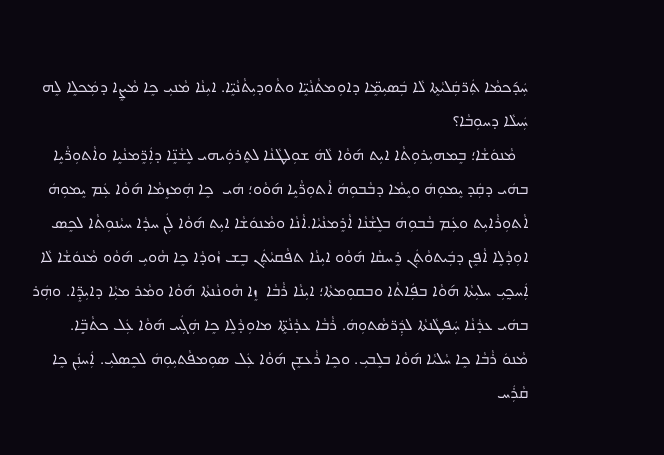ܚܲܕ݇ܟܡܵܐ ܬܲܖ̈ܩܲܠܝܵܬܸܐ ܠܵܐ ܒܲܣܝܼܡܸ̈ܐ ܕܐܘܼܡܬܵܢܵܝܸ̈ܐ ܘܬܵܘܕܝܼܬܵܢܵܝܸ̈ܐ. ܐܝܼܢܵܐ ܡܵܢܝܼ ܟܸܐ ܡܵܨܸܐ ܕܡܲܟܠܸܐ ܠܸܗ ܚܲܝܠܵܐ ܕܚܘܼܒܵܐ؟
   ܡܵܢܘܿܫܵܐ؛ ܒܸܡܗܝܼܪܘܼܬܵܐ ܐܝܼܬ ܗ݇ܘܵܐ ܠܵܗܿ ܫܘܼܠܛܵܢܵܐ ܠܬܸܪܘܲܝܗܝ ܠܸܫܵܢܸ̈ܐ ܕܐܲܖܸ̈ܡܢܵܝܸܐ ܘܐܵܬܘܼܖ̈ܵܝܸܐ ܒܗܿܝ ܕܩܲܕ ܝܸܡܘܼܗܿ ܘܝܸܡܵܐ ܕܒܵܒܘܼܗܿ ܐܵܬܘܼܖ̈ܵܝܸܐ ܗ݇ܘܵܘ؛ ܗܿܝ  ܟܸܐ ܗܲܡܙܸܡܵܐ ܗ݇ܘܵܐ ܥܲܡ ܝܸܡܘܼܗܿ ܐܵܬܘܼܪܵܐܝܼܬ ܘܥܲܡ ܒܵܒܘܼܗܿ ܒܠܸܫܵܢܵܐ ܐܵܪܸܡܢܵܝܵܐ.ܐܵܢܵܐ ܘܡܵܢܘܿܫܵܐ ܐܝܼܬ ܗ݇ܘܵܐ ܠܲܢ ܚܕܵܐ ܚܝܵܢܘܼܬܵܐ ܠܟܸܣ ܐܘܼܕܵܠܸܐ ܐܵܦܸܢ ܕܒܲܝܬܘܵܬܲܢ ܪܸܚܩܵܐ ܗ݇ܘܵܘ ܐܝܼܢܵܐ ܬܦܵܩܝܵܬܲܢ ܒܸܫ ܙܵܘܕܵܐ ܟܸܐ ܗܵܘܝܼ ܗ݇ܘܵܘ ܡܵܢܘܿܫܵܐ ܠܵܐ ܐܲܚܟ̰ܝܼ ܚܠܝܼܬܵܐ ܗ݇ܘܵܐ ܒܦܲܐܬܵܐ ܘܒܩܘܼܡܬܵܐ؛ ܐܝܼܢܵܐ ܪܵܒܵܐ  ܙܸܐ ܗܵܘܢܵܢܬܵܐ ܗ݇ܘܵܐ ܘܡܵܪ ܡܝܼܵܐ ܕܐܝܼܕܸ̈ܐ. ܘܗܲܪ ܒܗܿܝ ܥܕܵܢܵܐ ܚܲܦܛܵܢܬܵܐ ܠܕܲܖ̈ܣܵܬܘܼܗܿ. ܪܵܒܵܐ ܥܕܵܢܵܬܸ̈ܐ ܡܐܘܼܕܵܠܸܐ ܟܸܐ ܗܲܓܲܚ ܗ݇ܘܵܐ ܥܲܠ ܟܬܵܒܼܸ̈ܐ.
ܡܵܢܘܿ ܪܵܒܵܐ ܟܸܐ ܚܵܠܝܵܐ ܗ݇ܘܵܐ ܒܠܸܒܝܼ. ܘܟܸܐ ܪܵܥܫܸܢ ܗ݇ܘܵܐ ܥܲܠ ܣܘܼܡܦܵܬܝܼܘܼܗܿ ܠܟܸܣܠܝܼ. ܐܲܚܢܲܢ ܟܸܐ ܩܵܪܲܚ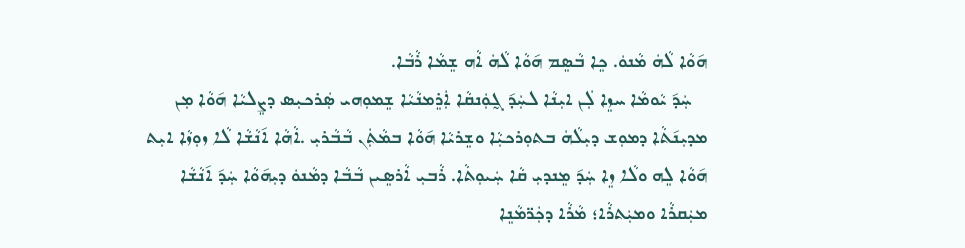ܗ݇ܘܵܐ ܠܵܗܿ ܡܵܢܘܿ. ܟܸܐ ܒܵܣܸܡ ܗ݇ܘܵܐ ܠܵܗܿ ܐܵܗ ܫܸܡܵܐ ܪܵܒܵܐ.
   ܚܲܕ݇ ܝܵܘܡܵܐ ܚܙܸܐ ܠܲܢ ܐܝܼܢܵܐ ܠܚܲܕ݇ ܓ̰ܘܲܢܩܵܐ ܐܲܪܸܡܢܵܝܵܐ ܫܸܡܘܼܗܝ ܣܲܪܟܝܼܣ ܕܨܸܠܝܵܐ ܗ݇ܘܵܐ ܡܼܢ ܡܕܝܼܢ݇ܬܵܐ ܕܡܘܼܫ ܕܝܼܠܵܗܿ ܒܬܘܼܪܟܝܼܵܐ ܘܫܸܪܝܵܐ ܗ݇ܘܵܐ ܒܡܵܬܲܢ ܒܵܒܵܪܝܼ .ܐܵܗܵܐ ܐ݇ܢܵܫܵܐ ܠܵܐ ܙܘܼܙܵܐ ܐܝܼܬ ܗ݇ܘܵܐ ܠܸܗ ܘܠܵܐ ܙܸܐ ܚܲܕ݇ ܡܸܢܕܝܼ ܩܵܐ ܚܲܝܘܼܬܵܐ. ܪܵܒܝܼ ܐܵܪܣܸܝܢ ܒܵܒܵܐ ܕܡܵܢܘܿ ܕܝܼܗ݇ܘܵܐ ܚܲܕ݇ ܐ݇ܢܵܫܵܐ ܡܝܲܩܪܵܐ ܘܡܝܲܬܪܵܐ؛ ܡܵܪܵܐ ܕܟܲܖ̈ܡܵܢܸܐ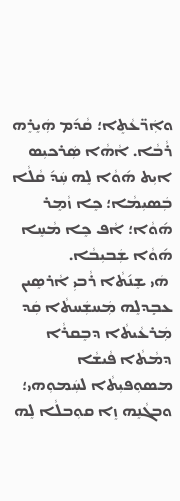ܘܐܲܖ̈ܥܵܬܸܐ؛ ܩܵܕ݇ܡ ܗܲܝܸܪܸܗ ܪܵܒܵܐ. ܐܵܗܵܐ ܣܲܪܟܝܼܣ ܐܝܼܬ ܗ݇ܘܵܐ ܠܸܗ ܚܲܕ݇ ܩܵܠܵܐ ܒܲܣܝܼܡܵܐ؛ ܟܸܐ ܙܵܡܸܪ ܗ݇ܘܵܐ؛ ܐܵܦ ܟܸܐ ܡܵܚܸܐ ܗ݇ܘܵܐ ܫܲܒܝܼܒܵܐ.
 ܗܿܝ ܫܸܢ݇ܬܵܐ ܪܵܒܝܼ ܐܵܪܣܸܝܢ ܥܒܼܸܕܠܸܗ ܡܲܚܫܲܚܬܵܐ ܩܲܕ ܡܲܪܥܵܝܬܵܐ ܕܒܸܩܪܵܐ ܕܡܵܬܵܐ ܦܵܝܫܵܐ ܡܣܘܼܦܝܼܬܵܐ ܠܚܲܡܘܼܗܝ؛ ܘܒܓܵܢܸܗ ܙܸܐ ܩܘܼܒܠܵܐ ܠܸܗ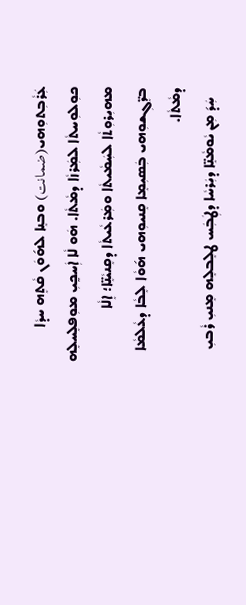ܥܲܪܵܒܼܬܘܼܗܝ(ضمانت) ܘܒܢܸܐ ܠܗ݇ܘܿܢ ܩܵܬܸܗ ܚܕܵܐ ܟܘܼܠܘܼܚܬܵܐ ܠܡܲܪܙܵܐ ܕܡܵܬܵܐ. ܗܿܘ ܠܵܐ ܐܲܚܟ̰ܝܼ ܡܘܼܦܠܸܚܠܸܗ ܡܗܝܼܪܘܼܬܵܐ ܠܚܲܡܵܝܬܵܐ ܘܡܲܪܥܵܝܬܵܐ ܕܩܸܢܝܵܢܸ̈ܐ؛ ܐܸܠܵܐ ܒܖܸ̈ܓܼܫܘܼܗܝ ܒܲܣܝܼܡܸܐ ܩܸܢܝܘܼܗܝ ܗ݇ܘܵܐ ܠܸܒܵܐ ܕܥܵܠܡܵܐ ܕܡܵܬܵܐ.
   ܚܲܕ݇ ܡܼܢ ܝܵܘܡܵܢܸ̈ܐ ܕܝܲܪܚܵܐ ܕܛܲܒܲܚ ܛܠܸܒܠܸܗ ܡܸܢܝܼ ܪܵܒܝܼ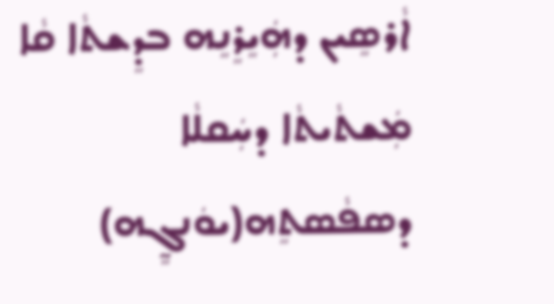ܐܵܪܣܸܝܢ ܕܗܲܝܸܪܸܢܸܗ ܒܕܸܫܬܵܐ ܩܵܐ ܡܲܫܬܵܝܬܵܐ ܕܚܲܩܠܵܐ  ܕܣܦܵܣܬܸܗ(ܝܘܿܢܓ̰ܸܗ)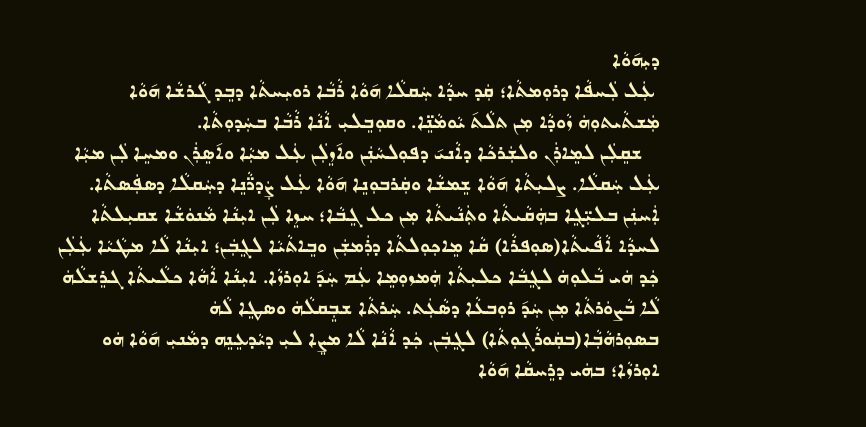ܕܝܼܗ݇ܘܵܐ
 ܥܲܠ ܠܲܚܦܵܐ ܕܪܘܼܡܬܵܐ؛ ܩܲܕ ܚܕܵܐ ܚܲܩܠܵܐ ܗ݇ܘܵܐ ܪܵܒܵܐ ܪܘܝܼܚܬܵܐ ܕܒܸܕ ܓܵܪܫܵܐ ܗ݇ܘܵܐ ܡܲܫܬܵܝܬܘܼܗܿ ܙܵܘܕܵܐ ܡܼܢ ܬܠܵܬ݇ ܝܵܘܡܵܢܸ̈ܐ. ܘܩܘܼܒܸܠܝܼ ܐܵܢܵܐ ܪܵܒܵܐ ܒܚܲܕܘܼܬܵܐ.
   ܫܩܸܠܲܢ ܠܡܸܐܪܲܢ ܘܠܫܲܪܟܵܐ ܕܐܵܢܝ݇ ܕܦܘܼܠܚܵܢܲܢ ܘܐ݇ܙܸܠܲܢ ܥܲܠ ܡܝܼܵܐ ܘܐ݇ܣܸܪܲܢ ܘܡܚܸܐ ܠܲܢ ܡܝܼܵܐ ܥܲܠ ܚܲܩܠܵܐ. ܨܠܝܼܬܵܐ ܗ݇ܘܵܐ ܫܸܡܫܵܐ ܘܩܲܪܒܘܼܢܸܐ ܗ݇ܘܵܐ ܥܲܠ ܨܲܕܖ̈ܵܢܸܐ ܕܚܲܩܠܵܐ ܕܣܦܲܣܬܵܐ. ܐܲܚܢܲܢ ܒܠܝܼ̈ܓܸܐ ܒܗܲܩܵܝܬܵܐ ܘܬܲܢܵܝܬܵܐ ܡܼܢ ܟܠ ܓܸܒܵܐ؛ ܚܙܸܐ ܠܲܢ ܐܝܼܢܵܐ ܡܵܢܘܿܫܵܐ ܫܩܝܼܠܬܵܐ ܠܚܕܵܐ ܐܵܦܵܝܬܵܐ(ܣܘܼܦܪܵܐ) ܩܵܐ ܡܸܐܟܼܘܼܠܬܵܐ ܕܪܲܡܫܲܢ ܘܒܸܐܬܵܝܵܐ ܠܓܸܒܲܢ؛ ܐܝܼܢܵܐ ܠܵܐ ܡܛܵܝܵܐ ܥܲܠܲܢ ܟܲܕ ܗܿܝ ܒܵܠܘܼܗܿ ܠܓܸܒܵܐ ܟܠܝܼܬܵܐ ܗܲܡܙܘܼܡܸܐ ܥܲܡ ܚܲܕ݇ ܐܘܼܪܙܵܐ. ܐܝܼܢܵܐ ܐܵܗܵܐ ܟܠܵܝܬܵܐ ܓܪܸܫܠܵܗܿ ܠܵܐ ܒܵܨܘܿܪܬܵܐ ܡܼܢ ܚܲܕ݇ ܪܘܼܒܥܵܐ ܕܣܵܥܲܬ. ܚܲܪܬܵܐ ܫܒܼܸܩܠܵܗܿ ܘܣܛܸܐ ܠܵܗܿ ܒܣܘܼܪܗܵܒܼܵܐ(ܒܩܲܘܪܵܓܼܘܼܬܵܐ) ܠܓܸܒܲܢ. ܟܲܕ ܐܵܢܵܐ ܠܵܐ ܡܨܸܐ ܠܝܼ ܕܝܵܕܥܸܢܸܗ ܕܡܵܢܝܼ ܗ݇ܘܵܐ ܗܿܘ ܐܘܼܪܙܵܐ؛ ܒܗܿܝ ܕܪܸܚܩܵܐ ܗ݇ܘܵܐ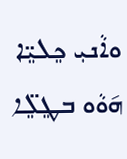ܘܐܵܢܝܼ ܟܸܠܝܸ̈ܐ ܗ݇ܘܵܘ ܒܛܸܠܸ̈ܐ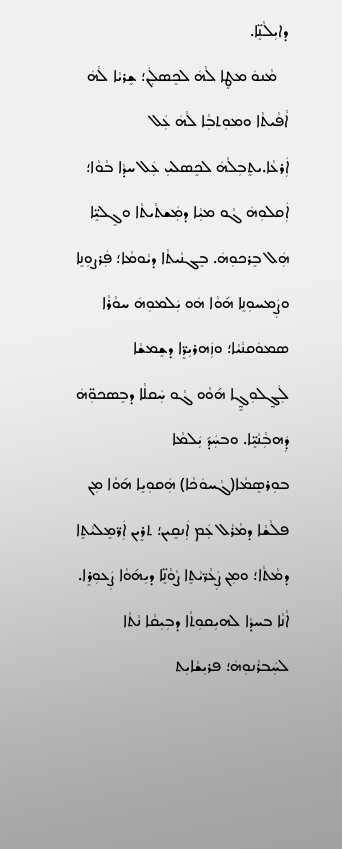ܕܐܝܼܠܵܢܸ̈ܐ.
   ܡܵܢܘܿ ܡܛܸܐ ܠܵܗܿ ܠܟܸܣܠܲܢ؛ ܫܸܪܝܵܐ ܠܵܗܿ ܐܵܦܵܝܬܵܐ ܘܡܘܼܬܒܼܵܐ ܠܵܗܿ ܥܲܠ ܐܲܪܥܵܐ.ܝܬܸܒܼܠܵܗܿ ܠܟܸܣܠܝܼ ܥܲܠ ܚܕܵܐ ܒܵܘܵܐ؛ ܐܲܩܠܘܼܗܿ ܓܵܘ ܡܝܼܵܐ ܕܡܲܫܬܵܝܬܵܐ ܘܓܸܠܝܸ̈ܐ ܗܲܠ ܒܸܪܟܘܼܗܿ. ܒܸܓܢܵܝܬܵܐ ܕܝܵܘܡܵܐ؛ ܦܲܪܨܘܼܢܸܐ ܘܨܲܡܚܘܼܢܸܐ ܗ݇ܘܵܐ ܗܿܘ ܝܲܠܡܘܼܗܿ ܚܘܵܪܵܐ ܣܡܘܿܩܢܵܝܵܐ؛ ܘܙܲܗܪܝܼܖܸ̈ܐ ܕܫܸܡܫܵܐ
ܠܲܓ̰ܠܘܼܓ̰ܸܐ ܗ݇ܘܵܘ ܓܵܘ ܚܲܩܠܵܐ ܕܒܸܣܟܘܼ̈ܗܿ ܕܲܗܒܼܵܢܵܝܸ̈ܐ. ܘܒܚܲܕ݇ ܝܲܠܡܵܐ ܒܘܼܪܣܸܡܵܐ(ܓܵܚܘܿܟܵܐ) ܗܲܩܘܼܝܸܐ ܗ݇ܘܵܐ ܡܼܢ ܦܠܵܫܵܐ ܕܡܵܪܵܠ ܥܲܡ ܐܲܢܩܸܝܢ؛ ܬܪܸܝܢ ܐܲܖ̈ܡܸܠܝܵܬܸܐ ܕܡܵܬܵܐ؛ ܘܡܼܢ ܨܲܥܵܖ̈ܝܵܬܸܐ ܨܵܘܵܢܸ̈ܐ ܕܝܼܗ݇ܘܵܐ ܨܲܥܘܼܪܸܐ. ܐܵܢܵܐ ܒܚܕܵܐ ܠܗܝܼܩܘܼܬܵܐ ܕܒܼܝܼܩܵܐ ܢܵܬܵܐ ܠܚܲܒܪܵܢܘܼܗܿ؛ ܦܪܝܼܫܵܐܝܼܬ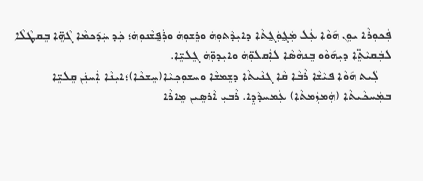ܦܲܟܘܼܪܵܐ ܝܘܸܢ ܗ݇ܘܵܐ ܥܲܠ ܡܲܓ̰ܘܲܓ̰ܬܵܐ ܕܐܝܼܕܵܬܘܼܗܿ ܘܪܸܫܘܼܗܿ ܘܪܲܦ̰ܫܵܢܘܼܗܿ؛ ܟܲܕ ܚܲܕ݇ܟܡܵܐ ܓܵܗܸ̈ܐ ܒܸܩܛܵܠܵܐ ܠܒܲܩܝܵܬܸ̈ܐ ܕܝܼܗ݇ܘܵܘ ܒܸܢܗܵܣܵܐ ܠܐܲܩܠܘܼ̈ܗܿ ܘܐܝܼܕܘܼ̈ܗܿ ܓܸܠܝܸ̈ܐ.
    ܠܲܝܬ ܗ݇ܘܵܐ ܦܝܵܫܵܐ ܪܵܒܵܐ ܩܵܐ ܓܢܵܝܬܵܐ ܕܫܸܡܫܵܐ ܘܚܫܘܼܟܼܝܵܐ(ܚܸܫܟܵܐ)؛ܐܝܼܢܵܐ ܐܲܚܢܲܢ ܩܸܠܝܸ̈ܐ ܒܡܲܚܟܵܝܬܵܐ (ܗܲܡܙܲܡܬܵܐ) ܥܲܡܚܕܵܕܸܐ. ܪܵܒܝܼ ܐܵܪܣܸܝܢ ܡܸܐܪܵܐ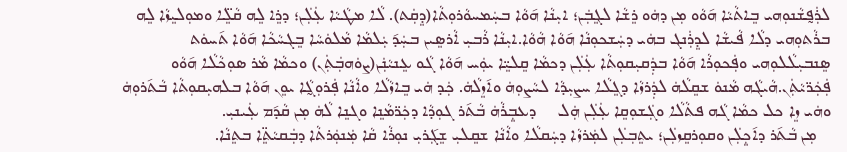ܠܪܲܦ̰ܫܵܢܘܼܗܝ ܒܸܐܬܵܝܵܐ ܗ݇ܘܵܘ ܡܼܢ ܕܗܿܘ ܪܸܫܵܐ ܠܓܸܒܲܢ؛ ܐܝܼܢܵܐ ܗ݇ܘܵܐ ܒܚܲܡܚܘܵܪܘܼܬܵܐ(ܕܸܩܲܬ). ܠܵܐ ܡܛܵܝܵܐ ܥܲܠܲܢ؛ ܕܪܸܐ ܠܸܗ ܩܵܠܸ̈ܐ ܘܡܘܼܠܝܸܙܵܐ ܠܸܗ ܒܪܵܬܘܼܗܝ ܕܠܵܐ ܦܵܝܫܵܐ ܠܕܸܪܲܢܓ ܒܗܿܝ ܕܚܲܫܟܘܼܢܵܐ ܗ݇ܘܵܐ ܗܵܘܵܐ.ܐܝܼܢܵܐ ܪܵܒܝܼ ܐܵܪܣܸܝܢ ܒܚܲܕ݇ ܝܲܠܡܵܐ ܡܵܠܘܿܚܵܐ ܒܸܓܚܵܟܵܐ ܗ݇ܘܵܐ ܬ݇ܚܘܿܬ ܣܸܢܒܝܼܠܵܠܘܼܗܝ ܘܦܲܟܘܼܪܵܐ ܗ݇ܘܵܐ ܒܕܲܩܝܼܩܘܼܬܵܐ ܥܲܠܲܢ ܕܟܡܵܐ ܩܸܠܝܸ̈ܐ ܝܘܲܚ ܗ݇ܘܵܐ ܓܵܘ ܥܸܢܝܵܢܲܢ(ܨܘܿܗܒܲܬܲܢ) ܘܟܡܵܐ ܡܵܪ ܣܘܼܟܵܠܵܐ ܗ݇ܘܵܘ ܦܲܟܲܖ̈ܝܵܬܲܢ.ܗܵܝܓܵܗ ܡܵܢܘܿ ܫܩܸܠܵܗܿ ܠܕܲܪܙܵܐ ܕܓܸܠܵܐ ܚܨܝܼܕܵܐ ܠܚܵܨܘܼܗܿ ܘܐ݇ܙܸܠܵܗܿ. ܟܲܕ ܗܿܝ ܒܸܐܙܵܠܵܐ ܘܐܵܢܵܐ ܦܲܪܘܼܓ̰ܵܐ ܝܘܸܢ ܗ݇ܘܵܐ ܒܠܗܝܼܩܘܼܬܵܐ ܒܵܬ݇ܪܘܼܗܿ ܘܗܿܝ ܙܸܐ ܟܠ ܟܡܵܐ ܓܵܗ ܦܬܵܠܵܐ ܘܓܲܫܘܼܩܸܐ ܥܲܠܲܢ ܗܲܠ     ܕܥܒܼܸܪܵܗܿ ܒܵܬ݇ܪ ܓܘܼܕܵܐ ܕܟܲܖ̈ܡܵܢܸܐ ܘܓܢܸܐ ܠܵܗܿ ܡܼܢ ܩܵܕ݇ܡ ܥܲܝܢܝܼ.
   ܡܼܢ ܒܵܬ݇ܪ ܕܐ݇ܟܼܸܠܲܢ ܘܩܘܼܪܩܸܙܠܲܢ؛ ܝܬܸܒܼܠܲܢ ܠܡܲܪܙܵܐ ܕܚܲܩܠܵܐ ܘܐܵܢܵܐ ܫܩܸܠܝܼ ܫܸܓܼ݇ܪܝܼ ܢܘܼܪܵܐ ܩܵܐ ܡܲܢܘܲܪܬܵܐ ܕܒܲܩܝܵܬܸ̈ܐ ܒܬܸܢܵܐ.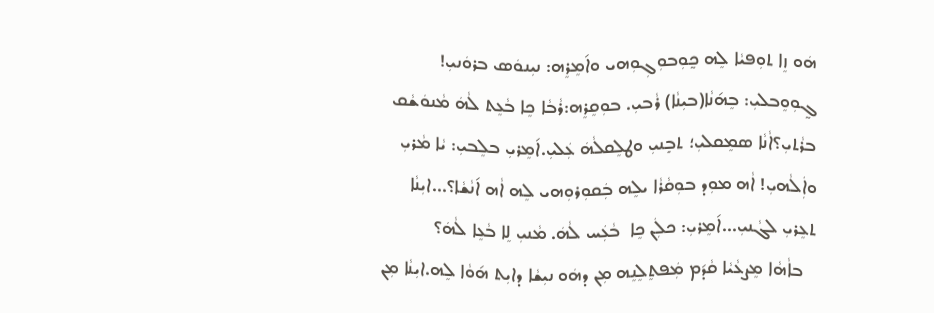ܗܿܘ ܙܸܐ ܬܘܼܦܝܵܐ ܠܸܗ ܟ̰ܘܼܒܘܼܓܼܘܼܗܝ ܘܐ݇ܡܸܪܸܗ: ܢܝܼܢܘܿܣ ܒܪܘܿܢܝܼ! ܓ̰ܘܼܘܸܒܠܝܼ: ܒܸܗ݇ܢܵܐ(ܒܝܼܢܵܐ) ܪܵܒܝܼ. ܒܘܼܩܸܪܸܗ:ܪܵܒܵܐ ܟܸܐ ܒܵܥܸܬ ܠܵܗܿ ܡܵܢܘܿܫܵܩ ܒܪܵܬܝܼ؟ܐܵܢܵܐ ܣܡܸܩܠܝܼ؛ ܬܒܼܸܢܝܼ ܘܛܠܸܩܠܵܗܿ ܥܲܠܝܼ.ܐ݇ܡܸܪܝܼ ܒܠܸܒܝܼ: ܝܵܐ ܡܵܪܝܼ ܘܐܲܠܵܗܝܼ! ܐܵܗ ܡܘܼܕ ܒܘܼܩܵܪܵܐ ܝܠܸܗ ܒܲܩܘܼܪܘܼܗܝ ܠܸܗ ܐܵܗ ܐ݇ܢܵܫܵܐ؟...ܐܝܼܢܵܐ ܬܥܸܪܝܼ ܠܓܵܢܝܼ...ܐ݇ܡܸܪܝܼ: ܟܠܲܢ ܟܸܐ  ܒܵܥܲܚ ܠܵܗܿ. ܡܵܢܝܼ ܠܸܐ ܒܵܥܸܐ ܠܵܗܿ؟
   ܒܐܵܗܵܐ ܡܸܨܥܵܝܵܐ ܩܵܕ݇ܡ ܡܲܦܬܸܠܸܢܸܗ ܡܼܢ ܕܗܿܘ ܢܝܼܫܵܐ ܕܐܝܼܬ ܗ݇ܘܵܐ ܠܸܗ.ܐܝܼܢܵܐ ܡܼܢ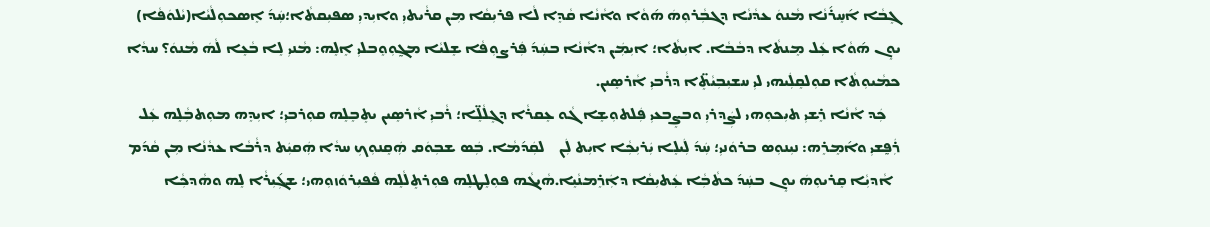ܓܸܒܵܐ ܐ݇ܚܸܪ݇ܢܵܐ ܡܵܢܘܿ ܥܕܵܢܵܐ ܕܓܒܼܵܪܘܼܗܿ ܗ݇ܘܵܐ ܘܐܵܢܵܐ ܩܵܕܸܐ ܠܵܐ ܦܪܝܼܩܵܐ ܡܼܢ ܩܪܵܝܬܝܼ ܘܐܝܼܕܝܼ ܣܦܝܼܩܬܵܐ؛ܚܲܕ݇ ܐܸܣܟܘܼܠܵܝܵܐ(ܝܵܠܘܿܦܵܐ) ܝܘܸܢ ܗ݇ܘܵܐ ܥܲܠ ܡܸܢܬܵܐ ܕܒܵܒܵܐ. ܐܝܼܬܵܐ؛ ܐܝܼܡܲܢ ܕܐܵܢܵܐ ܒܚܲܕ݇ ܦܲܪܨܘܼܦܵܐ ܫܸܠܝܵܐ ܡܓ̰ܘܼܘܸܒܠܝܼ ܐܸܠܸܗ: ܡܵܢܝܼ ܠܸܐ ܒܵܥܸܐ ܠܵܗܿ ܡܵܢܘܿ؟ ܚܕܵܐ ܟܡܵܝܘܼܬܵܐ ܩܘܼܠܩܸܠܲܝܗܝ ܠܝܼ ܚܫܝܼܒܼܝܵܬܸ̈ܐ ܕܪܵܒܝܼ ܐܵܪܣܸܝܢ.
    ܟܲܕ ܐܵܢܵܐ ܪܸܫܝܼ ܬܝܼܟܘܼܗܝ ܠܨܲܕܪܝܼ ܘܒܨܸܒܥܝܼ ܦܲܠܬܘܼܫܸܐ ܓܵܘ ܥܸܩܪܵܐ ܕܓܸܠܵܠܸ̈ܐ؛ ܪܵܒܝܼ ܐܵܪܣܸܝܢ ܝܬܸܒܸܠܸܗ ܩܘܼܪܒܝܼ؛ ܐܝܼܕܸܗ ܡܘܼܬܒܼܵܠܸܗ ܥܲܠ ܪܲܦ̰ܫܝܼ ܘܐ݇ܡܸܪܸܗ: ܢܝܼܢܘܼܣ ܒܪܘܿܢܝܼ؛ ܚܲܕ݇ ܠܲܝܠܸܐ ܝܲܪܝܼܟܼܵܐ ܐܝܼܬ ܠܲܢ    ܠܩܲܕ݇ܡܵܐ. ܒܲܣ ܫܒܼܘܿܩ ܗܲܩܸܢܘܼܟܼ ܚܕܵܐ ܗܲܩܝܲܬ ܕܪܵܒܵܐ ܥܕܵܢܵܐ ܡܼܢ ܩܵܕ݇ܡ
  ܐܵܕܝܼܵܐ ܩܸܪܝܘܼܗܿ ܝܘܸܢ ܒܚܲܕ݇ ܟܬܵܒܼܵܐ ܥܲܬܝܼܩܵܐ ܕܐܲܪܸܡܢܵܝܸܐ.ܗܵܝܓܵܗ ܦܘܼܠܸܛܠܸܗ ܦܘܼܪܬܸܠܵܠܸܗ ܦܵܦܝܼܪܘܿܙܘܼܗܝ؛ ܫܓܼ݇ܝܼܪܵܐ ܠܸܗ ܘܗܵܕܟܼܵܐ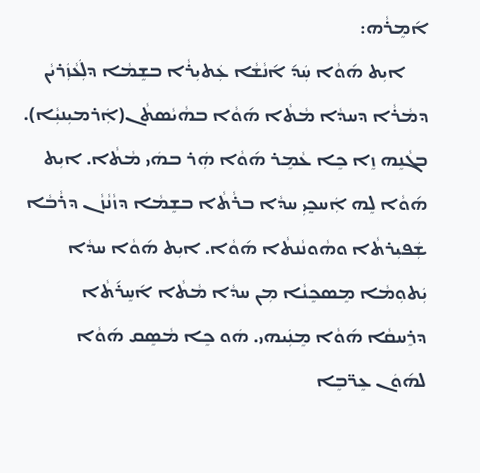ܐ݇ܡܸܪܵܗ:
     ܐܝܼܬ ܗ݇ܘܵܐ ܚܲܕ݇ ܐ݇ܢܵܫܵܐ ܥܲܬܝܼܪܵܐ ܒܫܸܡܵܐ ܕܠܲܥܵܙܲܪܝܵܢ ܕܡܵܪܵܐ ܕܚܕܵܐ ܡܵܬܵܐ ܗ݇ܘܵܐ ܒܗܵܝܵܣܬܵܢ(ܐܲܪܡܝܼܢܝܼܵܐ). ܒܓܵܢܸܗ ܙܸܐ ܟܸܐ ܥܵܡܸܪ ܗ݇ܘܵܐ ܗܲܪ ܒܗܿܝ ܡܵܬܵܐ. ܐܝܼܬ ܗ݇ܘܵܐ ܠܸܗ ܐܲܚܟ̰ܝܼ ܚܕܵܐ ܒܪܵܬܵܐ ܒܫܸܡܵܐ ܕܙܵܢܵܙܵܢ ܕܪܵܒܵܐ ܫܲܦܝܼܪܬܵܐ ܘܗܵܘܢܵܢܬܵܐ ܗ݇ܘܵܐ. ܐܝܼܬ ܗ݇ܘܵܐ ܚܕܵܐ ܝܲܬܘܼܡܵܐ ܡܸܣܟܸܢܵܐ ܡܼܢ ܚܕܵܐ ܡܵܬܵܐ ܐ݇ܚܸܪ݇ܬܵܐ ܕܪܸܚܩܵܐ ܗ݇ܘܵܐ ܡܸܢܲܝܗܝ. ܗܿܘ ܟܸܐ ܡܵܣܸܩ ܗ݇ܘܵܐ ܠܗ݇ܘܿܢ ܥܸܖ̈ܒܸܐ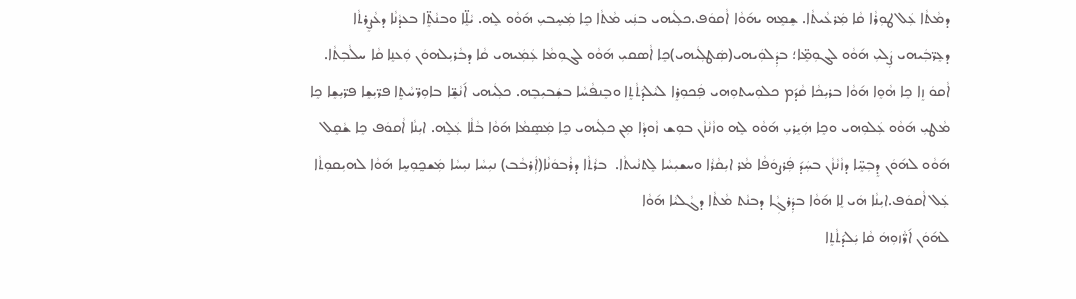ܕܡܵܬܵܐ ܥܲܠ ܛܘܼܪܵܐ ܩܵܐ ܡܲܪܥܵܝܬܵܐ. ܫܸܡܸܗ ܝܗ݇ܘܵܐ ܐܵܩܘܿܦ.ܟܠܲܝܗܝ ܒܢܲܝ ܡܵܬܵܐ ܟܸܐ ܡܲܚܸܒܝܼ ܗ݇ܘܵܘ ܠܸܗ. ܝܵܠܸ̈ܐ ܘܒܢܵܬܸ̈ܐ ܒܥܕܵܢܵܐ ܕܥܵܨܸܪܬܵܐ ܕܥܸܖ̈ܒܲܝܗܝ ܨܲܠܝܼ ܗ݇ܘܵܘ ܠܓܘܼܡܸ̈ܐ؛ ܒܕܲܠܘܲܝܗܝ(ܣܲܛܠܲܝܗܝ)ܟܸܐ ܐܵܣܩܝܼ ܗ݇ܘܵܘ ܠܓܘܼܡܵܐ ܥܲܡܲܝܗܝ ܩܵܐ ܕܒܵܪܝܼܠܗܘܿܢ ܘܲܥܢܸܐ ܩܵܐ ܚܠܵܒܼܬܵܐ. ܐܵܩܘܿ ܙܸܐ ܟܸܐ ܗܵܘܸܐ ܗ݇ܘܵܐ ܒܪܝܼܟܵܐ ܩܵܕ݇ܡ ܟܠܘܼܚܬܘܼܗܝ ܦܲܟܘܼܪܸܐ ܠܝܵܠܕ݇ܬܵܬܸܐ ܘܒܸܢܦܵܚܵܐ ܒܫܲܒܝܼܒܸܗ. ܟܠܲܝܗܝ ܐ݇ܢܵܫܸ̈ܐ ܒܐܘܼܖ̈ܚܵܬܸܐ ܦܖ̈ܝܼܫܸܐ ܦܖ̈ܝܼܫܸܐ ܟܸܐ ܡܵܛܝܼ ܗ݇ܘܵܘ ܥܲܠܘܼܗܝ ܘܟܸܐ ܗܲܝܸܪܝܼ ܗ݇ܘܵܘ ܠܸܗ ܘܙܵܢܵܙܵܢ ܒܘܼܫ ܙܵܘܕܵܐ ܡܼܢ ܟܠܲܝܗܝ ܟܸܐ ܡܲܣܸܡܵܐ ܗ݇ܘܵܐ ܒܵܠܵܐ ܥܲܠܸܗ. ܐܝܼܢܵܐ ܐܵܩܘܿܦ ܟܸܐ ܫܵܩܸܠ ܗ݇ܘܵܘ ܠܗ݇ܘܿܢ ܕܸܒܼܚܸ̈ܐ ܕܙܵܢܵܙܵܢ ܒܚܲܕ݇ ܦܲܪܨܘܿܦܵܐ ܡܵܪ ܐܝܼܩܵܪܵܐ ܘܚܫܝܼܚܵܐ ܠܸܬܢܵܝܬܵܐ.  ܒܪܵܬܵܐ ܕܪܵܒܘܿܢܵܐ(ܐܲܪܒܵܒ) ܢܝܼܚܵܐ ܢܝܼܚܵܐ ܡܲܫܟ̰ܘܼܚܸܐ ܗ݇ܘܵܐ ܠܗܝܼܩܘܼܬܵܐ ܥܲܠ ܐܵܩܘܿܦ.ܐܝܼܢܵܐ ܗܿܝ ܠܸܐ ܗ݇ܘܵܐ ܒܕܲܪܓܼܵܐ ܕܒܢܵܬ ܡܵܬܵܐ ܕܓܵܠܝܵܐ ܗ݇ܘܵܐ
ܠܗ݇ܘܿܢ ܐ݇ܖ̈ܵܙܘܼܗܿ ܩܵܐ ܝܲܠܕ݇ܬܵܬܸܐ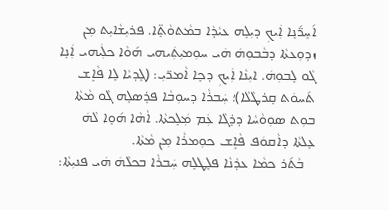ܐ݇ܚܸܖ̈݇ܢܸܐ ܐܲܝܟܼ ܕܝܼܠܸܗ ܥܝܵܕܵܐ ܒܡܵܬܘܵܬܸ̈ܐ. ܦܪܝܼܫܵܐܝܼܬ ܡܼܢ ܙܕܘܼܥܬܵܐ ܕܒܵܒܘܼܗܿ ܗܿܝ ܚܘܼܡܝܼܬܲܝܗܝ ܗ݇ܘܵܐ ܟܠܲܝܗܝ ܐܲܢܸܐ ܓܵܘ ܠܸܒܘܼܗܿ. ܐܝܼܢܵܐ ܐܲܝܟܼ ܕܟܸܐ ܐܵܡܖ̈ܝܼ: (ܓܸܕܝܵܐ ܠܸܐ ܦܵܐܸܫ ܬ݇ܚܘܿܬ ܩܸܪܛܵܠܵܐ)؛ ܚܲܒܪܵܐ ܕܚܘܼܒܵܐ ܦܪܸܣܠܸܗ ܓܵܘ ܡܵܬܵܐ ܒܘܼܬ ܣܘܼܘܵܚܵܐ ܕܪܸܓܵܐ ܥܲܡ ܡܲܠܸܟܬܵܐ. ܐܵܗܵܐ ܗ݇ܘܸܐ ܠܵܗܿ ܥܸܠܬܵܐ ܕܐܵܩܘܿܦ ܦܵܐܸܫ ܟܘܼܡܪܵܐ ܡܼܢ ܡܵܬܵܐ.
   ܒܵܬ݇ܪ ܟܡܵܐ ܥܕܵܢܵܐ ܦܠܸܛܠܸܗ ܚܲܒܪܵܐ ܒܟܠܵܗܿ ܗܿܝ ܦܢܝܼܬܵܐ: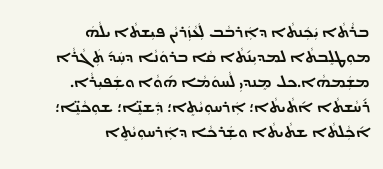ܒܪܵܬܵܐ ܝܲܟܲܢܬܵܐ ܕܐܲܪܒܵܒ ܠܲܥܵܙܲܪܝܵܢ ܦܝܼܫܬܵܐ ܝܠܵܗܿ ܡܘܼܛܠܸܒܬܵܐ ܠܡܕܝܼܢ݇ܬܵܐ ܩܵܐ ܒܪܘܿܢܵܐ ܕܚܲܕ݇ ܬܲܓܵܪܵܐ ܡܫܲܡܗܵܐ.ܟܠ ܡܸܢܕܝܼ ܠܵܚܘܿܡܵܐ ܗ݇ܘܵܐ ܘܫܲܦܝܼܪܵܐ. ܪ݇ܚܵܫܬܵܐ ܐ݇ܬܵܝܬܵܐ؛ ܐܲܪܚܘܼܝܵܬܸܐ؛ ܕܲܫܢܸ̈ܐ؛ ܫܘܼܟܵܢܸ̈ܐ؛ ܐ݇ܟܼܵܠܬܵܐ ܫܬܵܝܬܵܐ ܘܫܲܪܟܵܐ ܕܐܲܪܚܘܼܝܵܬܸܐ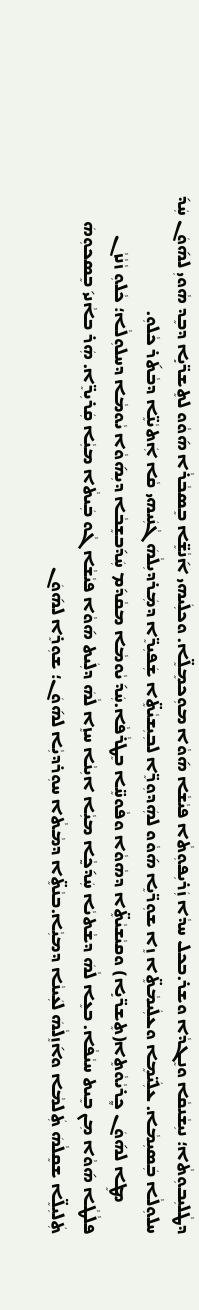ܕܛܵܠܝܼܒܘܼܬܵܐ؛ ܢܝܼܫܵܢܩܵܐ ܘܢܸܓܕܵܐ ܘܫܪ.ܒܟܠ ܚܕܵܐ ܙܲܪܝܼܦܘܼܬܵܐ ܦܝܵܫܵܐ ܗ݇ܘܵܐ ܡܘܼܟܡܸܠܸ̈ܐ. ܘܟܠܲܝܗܝ ܐ݇ܢܵܫܸ̈ܐ ܒܸܣܒܵܪܵܐ ܗ݇ܘܵܘ ܠܬܸܫܖ̈ܝܼܸܐ ܕܒܸܕ ܗܵܘܝܼ ܠܗ݇ܘܿܢ ܚܲܕ݇ ܚܠܘܼܠܵܐ ܒܲܣܝܼܡܵܐ. ܥܠܲܝ̈ܡܸܐ ܘܥܠܲܝܡܵܬܸ̈ܐ ܙܸܐ ܫܘܼܖ̈ܝܸܐ ܗ݇ܘܵܘ ܠܗܲܕܘܼܖܸ̈ܐ ܠܒܼܝܼܫܝܵܬܸ̈ܐ ܫܲܦܝܼܖܸ̈ܐ ܕܡܲܪܕܝܼܠܵܗܿ ܓܵܢܲܝܗܝ ܩܵܐ ܐܲܬܝܵܢܸ̈ܐ ܕܒܵܬ݇ܪ ܟܵܠܘܼ.
        ܡܛܸܐ ܠܗ݇ܘܿܢ ܟ̰ܸܪܝܵܘܵܬܸܐ(ܬܸܫܖ̈ܝܼܸܐ) ܘܩܝܵܫܝܵܬܸ̈ܐ ܕܗܵܘܵܐ ܘܦܵܘܚܸ̈ܐ ܒܸܛܪܵܦܵܐ.ܚܲܕ݇ ܝܵܘܡܵܐ ܡܩܵܕ݇ܡ ܚܲܕ݇ܒܫܸܒܵܐ ܕܝܼܗ݇ܘܵܐ ܝܵܘܡܵܐ ܕܚܠܘܼܠܵܐ؛ ܟܵܠܘܼ ܙܵܢܵܙܵܢ ܦܠܵܛܵܐ ܗ݇ܘܵܐ ܡܼܢ ܒܸܝܬ ܚܝܵܦܵܐ. ܒܥܸܐ ܠܵܗܿ ܕܫܵܬܝܵܐ ܚܲܕ݇ܟ̰ܵܐ ܡܝܼܵܐ ܐܝܼܢܵܐ ܚܙܸܐ ܠܵܗܿ ܕܠܲܝܬ ܗ݇ܘܵܐ ܦܝܵܫܵܐ ܓܵܘ ܒܲܝܬܵܐ ܡܝܼܵܐ ܩܲܪܝܼܖܸ̈ܐ. ܗܲܪ ܒܐܵܢܝ݇ ܒܸܣܟܘܼܗܿ ܬܲܠܝܼܠܸ̈ܐ ܫܩܸܠܵܗܿ ܬܲܠܡܵܐ ܘܐ݇ܙܸܠܵܗܿ ܠܥܲܝܢܵܐ ܕܡܝܼܵܐ.ܒܢܵܬܸ̈ܐ ܕܡܵܬܵܐ ܚܘܼܪܕܝܼܵܐ ܠܗ݇ܘܿܢ؛ ܫܘܼܪܸܐ ܠܗ݇ܘܿܢ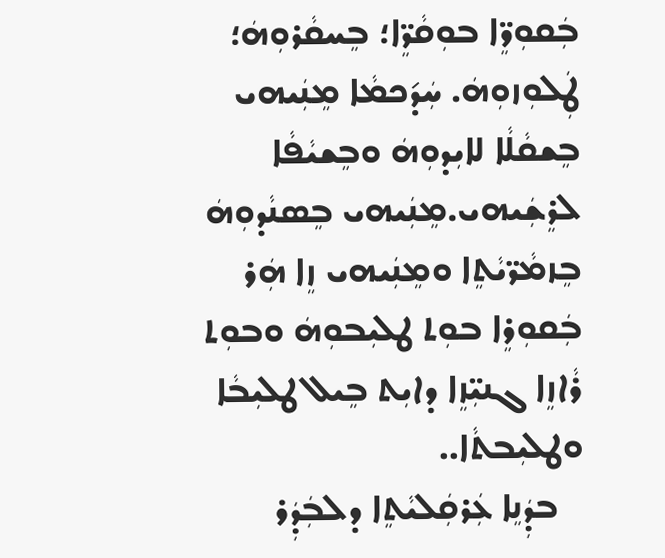ܒܲܩܘܼܖܸ̈ܐ ܒܘܼܩܵܖܸ̈ܐ؛ ܒܸܚܩܵܪܘܼܗܿ؛ ܛܲܠܘܼܙܘܼܗܿ. ܚܲܕ݇ܟܡܵܐ ܡܸܢܲܝܗܝ ܒܸܫܩܵܠܵܐ ܠܐܝܼܕܘܼܗܿ ܘܒܸܫܝܵܦܵܐ ܠܪܸܫܲܝܗܝ.ܡܸܢܲܝܗܝ ܒܸܣܢܵܕܘܼܗܿ ܒܸܙܡܵܖ̈ܝܵܬܸܐ ܘܡܸܢܲܝܗܝ ܙܸܐ ܗܲܪ ܒܲܩܘܼܪܸܐ ܒܘܼܬ ܛܠܝܼܒܘܼܗܿ ܘܒܘܼܬ ܪܵܐܙܸܐ ܓܢܝܼ̈ܙܸܐ ܕܐܝܼܬ ܒܸܝܠ ܛܠܝܼܒܵܐ ܘܛܠܝܼܒܬܵܐ..
   ܒܕܲܢܸܐ ܥܲܪܩܲܠܝܵܬܸܐ ܕܠܒܲܕܲܪ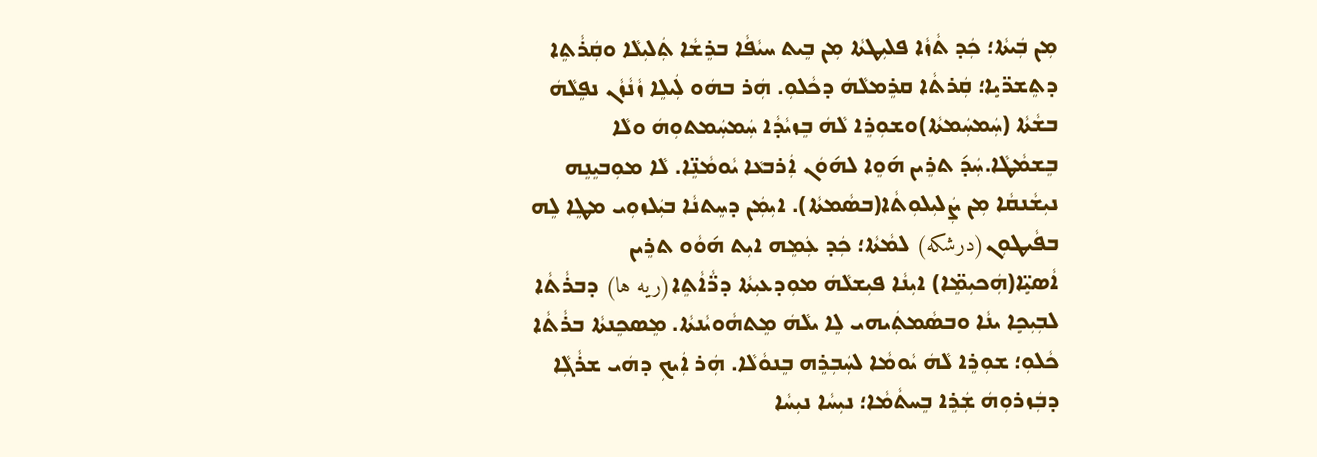ܡܼܢ ܒܲܝܬܵܐ؛ ܟܲܕ ܬܵܙܵܐ ܦܠܝܼܛܬܵܐ ܡܼܢ ܒܸܝܬ ܚܝܵܦܵܐ ܒܪܸܫܵܐ ܬܲܠܝܼܠܵܐ ܘܩܲܪܵܬܸܐ ܕܬܸܫܖ̈ܝܼܸܐ؛ ܩܲܪܬܵܐ ܩܪܸܡܠܵܗܿ ܕܟܵܠܘܼ. ܗܲܪ ܒܗܿܘ ܠܲܝܠܸܐ ܙܵܢܵܙܵܢ ܢܦܸܠܵܗܿ ܒܫܵܬܵܐ (ܚܲܡܚܲܡܬܵܐ)ܘܫܘܼܪܸܐ ܠܵܗܿ ܒܸܙܝܵܕܵܐ ܚܲܡܚܲܡܬܘܼܗܿ ܘܠܵܐ ܒܸܫܡܵܛܵܐ.ܚܲܕ݇ ܬܪܸܝܢ ܗ݇ܘܸܐ ܠܗ݇ܘܿܢ ܐܲܪܒܥܵܐ ܝܵܘܡܵܢܸ̈ܐ. ܠܵܐ ܡܘܼܒܝܸܢܸܗ ܢܝܼܫܵܢܩܵܐ ܡܼܢ ܨܲܠܝܼܠܘܼܬܵܐ(ܒܣܵܡܬܵܐ). ܐܝܼܡܲܢ ܕܚܸܬܢܵܐ ܒܝܲܠܙܘܼܝ ܡܛܸܐ ܠܸܗ ܒܦܵܝܛܘܼܢ(درشکه) ܠܡܵܬܵܐ؛ ܟܲܕ ܥܲܡܸܗ ܐܝܼܬ ܗ݇ܘܵܘ ܬܪܸܝܢ ܐܵܣܝܼܸ̈ܐ(ܗܲܟܝܼܡܸ̈ܐ) ܐܝܼܢܵܐ ܦܝܼܫܠܵܗܿ ܡܘܼܕܥܝܼܬܵܐ ܕܖ̈ܵܐܵܬܸܐ(ریه ها) ܕܒܪܵܬܵܐ ܠܒܼܝܼܟܼܸܐ ܝܢܵܐ ܘܒܣܵܡܬܲܝܗܝ ܠܸܐ ܝܠܵܗܿ ܡܸܬܗܵܘܝܵܢܬܵܐ. ܡܸܣܟܸܢܬܵܐ ܒܪܵܬܵܐ ܟܵܠܘܼ؛ ܫܘܼܪܸܐ ܠܵܗܿ ܝܵܘܡܵܐ ܠܚܲܒܼܪܸܗ ܒܸܢܘܵܠܵܐ. ܗܲܪ ܐܲܝܟܼ ܕܗܿܝ ܫܪܵܓܼܵܐ ܕܒܲܙܪܘܼܗܿ ܫܲܪܸܐ ܒܸܚܬܵܡܵܐ؛ ܢܝܼܚܵܐ ܢܝܼܚܵܐ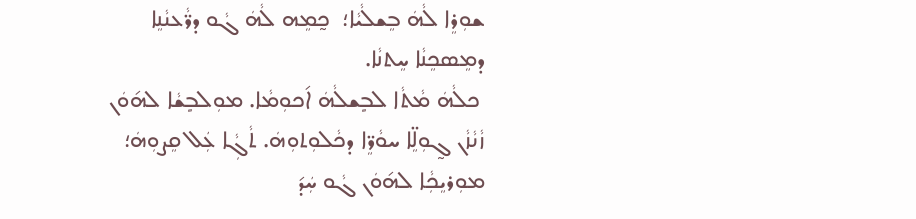ܫܘܼܪܸܐ ܠܵܗܿ ܒܸܫܠܵܝܵܐ؛  ܟ̰ܡܸܗ ܠܵܗܿ ܓܵܘ ܕܖ̈ܵܥܢܵܢܸܐ ܕܡܸܣܟܸܢܵܐ ܚܸܬܢܵܐ.
 ܟܠܵܗܿ ܡܵܬܵܐ ܠܒܼܸܫܠܵܗܿ ܐ݇ܟܘܼܡܵܐ. ܡܘܼܠܒܼܸܫܵܐ ܠܗ݇ܘܿܢ ܙܵܢܵܙܵܢ ܓ̰ܘܼܠܸ̈ܐ ܚܘܵܖܸ̈ܐ ܕܟܵܠܘܼܬܘܼܗܿ. ܬܵܓܼܵܐ ܥܲܠ ܩܸܨܘܼܗܿ؛ ܡܘܼܪܝܸܟܼܵܐ ܠܗ݇ܘܿܢ ܓܵܘ ܚܲܕ݇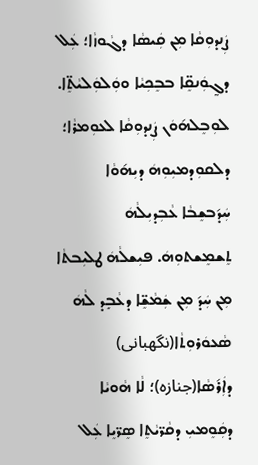ܨܲܢܕܘܼܩܵܐ ܡܼܢ ܩܲܝܣܵܐ ܕܓܵܘܙܵܐ؛ ܥܲܠ ܕܓ̰ܘܲܢܩܸ̈ܐ ܒܒܸܟܼܝܵܐ ܘܘܲܠܘܲܠܝܵܬܸ̈ܐ. ܠܘܼܒܸܠܗ݇ܘܿܢ ܨܲܢܕܘܼܩܵܐ ܠܥܘܼܡܪܵܐ؛ ܕܠܩܘܼܕܡܝܼܘܼܗܿ ܕܝܼܗ݇ܘܵܐ ܚܲܕ݇ܒܫܸܒܵܐ ܥܵܒܼܕܝܼܠܵܗܿ ܬܸܫܡܸܫܬܘܼܗܿ. ܦܝܼܫܠܵܗܿ ܛܠܝܼܒܬܵܐ ܡܼܢ ܚܲܕ݇ ܡܼܢ ܫܲܡܵܫܸ̈ܐ ܕܥܵܒܼܸܕ ܠܵܗܿ ܣܵܥܘܿܪܘܼܬܵܐ(نگهبانی) ܕܐܲܪ݇ܣܵܐ(جنازه)؛ ܠܵܐ ܗܵܘܝܵܐ ܕܩܲܘܸܡܝܼ ܕܩܵܖ̈ܝܵܬܸܐ ܣܸܖ̈ܝܸܐ ܥܲܠ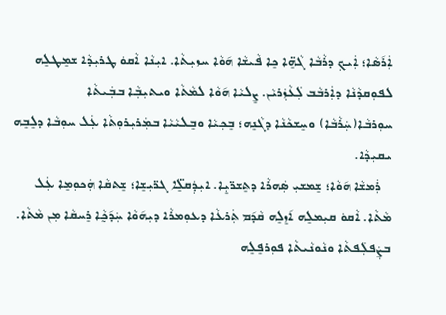ܐܲܪ݇ܣܵܐ؛ ܐܲܝܟܼ ܕܪܵܒܵܐ ܓܵܗܸ̈ܐ ܟܸܐ ܦܵܝܫܵܐ ܗ݇ܘܵܐ ܚܙܝܼܬܵܐ. ܐܝܼܢܵܐ ܐܵܩܘܿ ܛܪܝܼܕܵܐ ܫܡܸܛܠܸܗ ܠܦܘܼܩܕܵܢܵܐ ܕܐܲܪܒܵܒ ܠܲܥܵܙܲܪܝܵܢ. ܨܸܠܝܵܐ ܗ݇ܘܵܐ ܠܡܵܬܵܐ ܘܝܬܝܼܒܼܵܐ ܒܒܲܝܬܵܐ ܚܘܼܪܒܵܐ(ܚܲܪܵܒܵܐ) ܘܚܸܫܟܵܢܵܐ ܕܓܵܢܸܗ؛ ܒܸܟܼܝܵܐ ܘܒܸܠܝܵܝܵܐ ܒܡܲܪܝܼܪܘܼܬܵܐ ܥܲܠ ܚܘܼܒܵܐ ܕܠܸܒܸܗ ܝܩܝܼܕܵܐ.
   ܪܲܡܫܵܐ ܗ݇ܘܵܐ؛ ܫܸܡܫܝܼ ܣܲܗܪܵܐ ܕܬܸܫܖ̈ܝܼܸܐ. ܐܝܼܕܲܩܠܸ̈ܐ ܓܖ̈ܝܼܫܸܐ؛ ܫܸܬܩܵܐ ܗܲܟܘܼܡܸܐ ܥܲܠ ܡܵܬܵܐ. ܐܵܩܘܿ ܩܝܼܡܠܸܗ ܐ݇ܙܸܠܸܗ ܩܵܕ݇ܡ ܬܲܪܥܵܐ ܕܥܘܼܡܪܵܐ ܕܝܼܗ݇ܘܵܐ ܚܲܕ݇ܟ̰ܵܐ ܪܸܚܩܵܐ ܡܼܢ ܡܵܬܵܐ. ܒܨܲܦܠܲܦܬܵܐ ܘܢܵܘܢܵܝܬܵܐ ܦܘܼܪܦܸܠܸܗ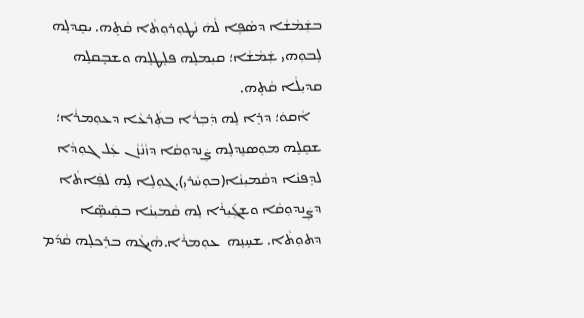ܒܫܲܡܵܫܵܐ ܕܣܵܦܸܐ ܠܵܗܿ ܢܵܛܘܼܪܘܼܬܵܐ ܩܵܬܸܗ. ܝܩܸܕܠܸܗ ܠܸܒܘܼܗܝ ܫܲܡܵܫܵܐ؛ ܩܝܼܡܠܸܗ ܦܠܸܛܠܸܗ ܘܫܒܼܸܩܠܸܗ ܩܕܝܼܠܵܐ ܩܵܬܸܗ.
   ܐܵܩܘܿ؛ ܕܪܸܐ ܠܸܗ ܕܲܒܼܪܵܐ ܒܬܲܪܥܵܐ ܕܥܘܼܡܪܵܐ؛ ܫܩܸܠܸܗ ܡܘܼܣܢܸܕܠܸܗ ܨܲܢܕܘܼܩܵܐ ܕܙܵܢܵܙܵܢ ܥܲܠ ܓܘܼܕܵܐ ܠܕܸܦܢܵܐ ܕܩܵܡܝܼܢܵܐ(ܒܘܼܚܵܪܝܼ).ܓܘܼܠܸܐ ܠܸܗ ܠܦܲܐܬܵܐ ܕܨܲܢܕܘܼܩܵܐ ܘܫܓܼ݇ܝܼܪܵܐ ܠܸܗ ܩܵܡܝܼܢܵܐ ܒܩܲܝܣܸ̈ܐ ܕܬܘܼܬܵܐ. ܫܚܸܢܸܗ  ܥܘܼܡܪܵܐ.ܗܵܝܓܵܗ ܒܪܸܟܠܸܗ ܩܵܕ݇ܡ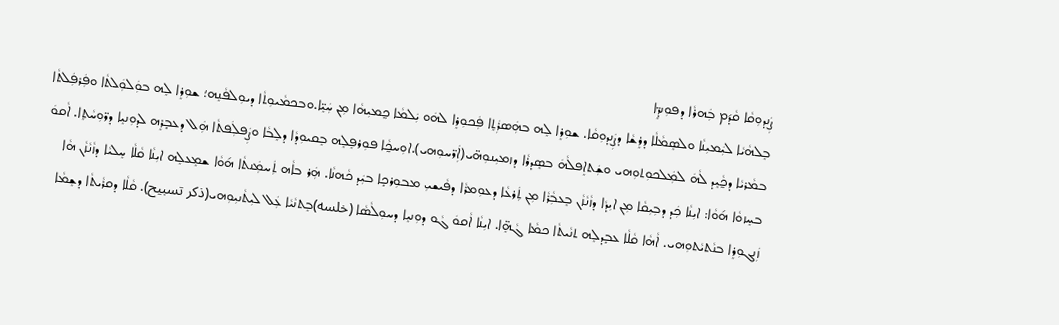ܨܲܢܕܘܼܩܵܐ ܩܵܕ݇ܡ ܒܲܗܪܵܐ ܕܦܘܼܢܕܸ̈ܐ
ܒܸܠܗܵܝܵܐ ܠܝܲܡܝܼܢܵܐ ܘܠܣܸܡܵܠܵܐ ܕܪܸܫܵܐ ܕܨܲܢܕܘܼܩܵܐ. ܫܘܼܪܸܐ ܠܸܗ ܒܗܲܣܪܲܬܸܐ ܦܲܟܘܼܪܸܐ ܠܗܿܘ ܝܲܠܡܵܐ ܟ̰ܡܝܼܗܵܐ ܡܼܢ ܚܲܝܸ̈ܐ.ܘܒܟܡܵܝܘܼܬܵܐ ܕܝܘܼܠܦܵܢܸܗ؛ ܫܘܼܪܸܐ ܠܸܗ ܒܘܲܠܘܲܠܬܵܐ ܘܦܲܪܦܲܠܬܵܐ ܒܡܵܪܝܵܐ ܕܟ̰ܵܝܸܕ ܠܵܗܿ ܠܡܲܠܟܘܼܬܘܼܗܝ ܘܫܲܬܐܸܦܠܵܗܿ ܒܣܸܕܪܵܐ ܕܙܡܝܼܢܘܼܗ̈ܝ(ܐܲܖ̈ܚܘܼܗܝ).ܐܘܼܚܟ̰ܵܐ ܦܘܼܪܦܸܠܸܗ ܒܸܩܝܘܼܕܵܐ ܕܠܸܒܵܐ ܘܨܲܦܠܲܦܬܵܐ ܗܲܠ ܕܥܒܼܸܪܸܗ ܠܕܘܼܢܝܸܐ ܕܖ̈ܘܼܚܵܬܸܐ. ܐܵܩܘܿ ܒܚܸܙܘܵܐ ܗ݇ܘܵܐ: ܐܝܼܢܵܐ ܟܲܕ ܕܒܼܝܼܩܵܐ ܡܼܢ ܐܝܼܕܵܐ ܕܙܵܢܵܙܵܢ ܒܸܥܒܼܵܪܵܐ ܡܼܢ ܬܲܪܥܵܐ ܕܥܘܼܡܪܵܐ ܕܦܵܝܫܝܼ ܡܒܘܼܪܟܼܸܐ ܒܝܲܕ ܟܵܗܢܵܐ. ܗܲܪ ܒܐܵܗ ܬܲܚܡܲܢܬܵܐ ܗ݇ܘܵܐ ܫܡܸܥܠܸܗ ܐܝܼܢܵܐ ܩܵܠܵܐ ܚܸܠܝܵܐ ܕܙܵܢܵܙܵܢ ܗܵܐ ܙܲܢܓܘܼܪܸܐ ܒܢܵܬܝܵܬܘܼܗܝ. ܐܵܗܵܐ ܩܵܠܵܐ ܥܒܼܸܕܠܸܗ ܬܢܵܝܬܵܐ ܟܡܵܐ ܓܵܗܸ̈ܐ. ܐܝܼܢܵܐ ܐܵܩܘܿ ܓܵܘ ܕܘܼܢܝܸܐ ܕܚܘܼܠܵܣܵܐ (خلسه)ܒܸܬܢܵܝܵܐ ܥܲܠ ܠܝܼܬܵܢܝܼܘܼܗܝ(ذکر تسبیح). ܩܵܠܵܐ ܕܩܪܵܝܬܵܐ ܕܫܸܡܵܐ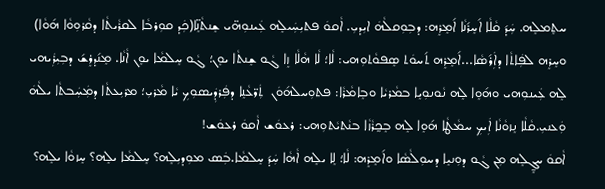ܚܬܸܡܠܸܗ. ܚܲܕ݇ ܩܵܠܵܐ ܐ݇ܚܸܪ݇ܢܵܐ ܐ݇ܡܸܪܸܗ: ܕܒܼܘܼܩܠܵܗܿ ܐܝܼܕܝܼ. ܐܵܩܘܿ ܦܬܝܼܚܲܝܠܸܗ ܥܲܝܢܘܼܗ̈ܝ ܫܸܢܬܵܢܸ̈ܐ(ܟܲܕ ܩܘܼܪܒܵܐ ܠܩܪܵܝܬܵܐ ܕܩܵܪܘܼܘܵܐ ܗ݇ܘܵܐ) ܘܚܸܪܸܗ ܠܦܲܐܬܵܐ ܕܐܲܪ݇ܣܵܐ...ܐ݇ܡܸܪܸܗ ܬ݇ܚܘܿܬ ܣܸܦܘܵܬܘܼܗܝ: ܠܵܐ؛ ܠܵܐ ܗܵܠܵܐ ܙܸܐ ܓܵܘ ܫܸܢܬܵܐ ܝܘܸܢ؛ ܓܵܘ ܚܸܠܡܵܐ ܝܘܸܢ ܐܵܢܵܐ. ܡܸܢ݇ܕܪܸܫ݇ ܕܒܼܝܼܪܲܝܗܝ ܠܸܗ ܥܲܝܢܘܼܗܝ ܘܗ݇ܘܸܐ ܠܸܗ ܢܵܘܢܘܼܝܸܐ ܒܡܵܪܝܵܐ ܘܒܸܐܡܵܪܵܐ: ܦܬܘܼܚܠܗ݇ܘܿܢ  ܬܲܖ̈ܥܵܢܸܐ ܕܦܲܪܕܲܝܣܘܼܟܼ ܝܵܐ ܡܵܪܝܼ؛ ܡܪܝܼܥܬܵܐ ܕܡܲܚܲܒܬܵܐ ܝܠܵܗܿ ܘܲܥܢܝܼ.ܩܵܠܵܐ ܢܸܙܘܵܢܵܐ ܐܲܝܟܼ ܚܡܵܛܵܐ ܗ݇ܘܸܐ ܠܸܗ ܒܸܟ̰ܪܵܙܵܐ ܒܢܵܬܝܵܬܘܼܗܝ: ܪܥܘܿܫ ܐܵܩܘܿ ܪܥܘܿܫ!                                                       ܐܵܩܘܿ ܚܓ̰ܸܠܸܗ ܡܼܢ ܓܵܘ ܕܘܼܢܝܸܐ ܕܚܘܼܠܵܣܵܐ ܘܐ݇ܡܸܪܸܗ: ܠܵܐ؛ ܠܸܐ ܝܠܸܗ ܐܵܗܵܐ ܚܲܕ݇ ܚܸܠܡܵܐ.ܒܲܣ ܡܘܼܕܝܼܠܸܗ؟ ܚܸܠܡܵܐ ܝܠܸܗ؟ ܚܸܙܘܵܐ ܝܠܸܗ؟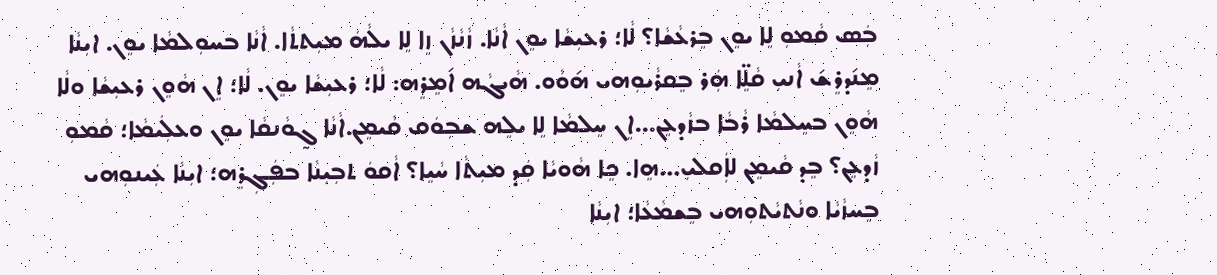ܒܲܣ ܩܵܡܘܼ ܠܸܐ ܝܘܸܢ ܒܸܪܥܵܫܵܐ؟ ܠܵܐ؛ ܪܥܝܼܫܵܐ ܝܘܸܢ ܐܵܢܵܐ. ܙܵܢܵܙܵܢ ܙܸܐ ܠܸܐ ܝܠܵܗܿ ܡܝܼܬܬܵܐ. ܐܵܢܵܐ ܒܚܘܼܠܡܵܐ ܝܘܸܢ. ܐܝܼܢܵܐ ܡܸܢ݇ܕܪܸܫ݇ ܐܵܢܝܼ ܩܵܠܸ̈ܐ ܗܲܪ ܒܸܩܪܵܝܘܼܗܝ ܗ݇ܘܵܘ. ܗܵܝܓܵܗ ܐ݇ܡܸܪܸܗ: ܠܵܐ؛ ܪܥܝܼܫܵܐ ܝܘܸܢ. ܠܵܐ؛ ܐܸܢ ܗܵܘܸܢ ܪܥܝܼܫܵܐ ܘܠܵܐ ܗܵܘܸܢ ܒܚܸܠܡܵܐ ܪܵܒܵܐ ܒܙܵܕܥܸܢ...ܐܸܢ ܚܸܠܡܵܐ ܠܸܐ ܝܠܸܗ ܫܒܼܘܿܩ ܩܵܝܡܸܢ.ܐܵܢܵܐ ܓ̰ܘܵܢܩܵܐ ܝܘܸܢ ܘܥܠܲܝܡܵܐ؛ ܩܵܡܘܼ ܙܵܕܥܸܢ؟ ܒܸܕ ܩܵܝܡܸܢ ܠܐܲܩܠܝܼ...ܗܸܐ. ܟܸܐ ܗܵܘܝܵܐ ܩܲܕ ܡܝܼܬܵܐ ܚܵܝܸܐ؟ ܐܵܩܘܿ ܬܒܼܝܼܢܵܐ ܒܦܲܓܼܪܸܗ؛ ܐܝܼܢܵܐ ܥܲܝܢܘܼܗܝ ܒܸܚܙܵܝܵܐ ܘܢܵܬܝܵܬܘܼܗܝ ܒܸܫܡܵܥܵܐ؛ ܐܝܼܢܵܐ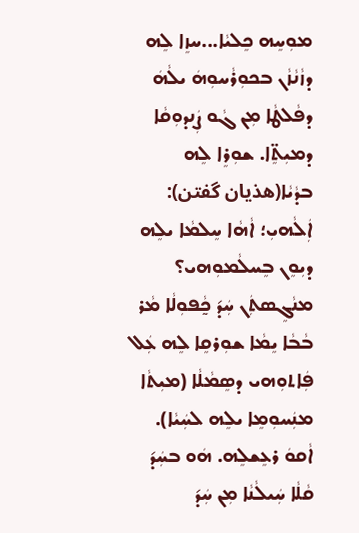ܡܘܼܚܸܗ ܟܸܠܝܵܐ...ܚܙܸܐ ܠܸܗ ܕܙܵܢܵܙܵܢ ܒܟܘܼܪܵܚܘܼܗܿ ܝܠܵܗܿ ܕܦܵܠܛܵܐ ܡܼܢ ܓܵܘ ܨܲܢܕܘܼܩܵܐ ܕܡܝܼܬܸ̈ܐ. ܫܘܼܪܸܐ ܠܸܗ ܒܕܵܝܵܐ(هذیان گفتن):  ܐܲܠܵܗܝܼ؛ ܐܵܗܵܐ ܚܸܠܡܵܐ ܝܠܸܗ ܕܝܼܘܸܢ ܒܸܚܠܵܡܘܼܗܝ؟ ܡܢܵܓܸܣܬܲܢ ܚܲܕ݇ ܟ̰ܵܦܘܼܠܵܐ ܡܵܪ ܒܵܒܵܐ ܝܸܡܵܐ ܫܘܼܪܩܸܐ ܠܸܗ ܥܲܠ ܦܲܐܬܘܼܗܝ ܕܣܸܡܵܠܵܐ (ܡܝܼܬܵܐ ܡܢܲܚܘܼܡܸܐ ܝܠܸܗ ܠܚܲܝܵܐ). ܐܵܩܘܿ ܪܥܸܫܠܸܗ. ܗܿܘ ܒܚܲܕ݇ ܩܵܠܵܐ ܚܲܝܠܵܢܵܐ ܡܼܢ ܚܲܕ݇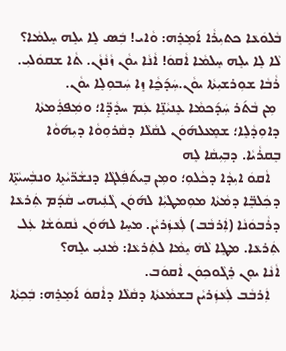ܒܵܠܘܿܥܵܐ ܟܬܝܼܪܵܐ ܐ݇ܡܸܪܸܗ: ܘܵܐܝ! ܒܲܣ ܠܸܐ ܝܠܸܗ ܚܸܠܡܵܐ؟                                    ܠܵܐ ܠܸܐ ܝܠܸܗ ܚܸܠܡܵܐ ܐܵܩܘܿ! ܐܵܢܵܐ ܝܘܵܢ ܙܵܢܵܙܵܢ. ܬܵܐ ܫܩܘܿܠܝܼ. ܪܵܒܵܐ ܫܘܼܪܫܝܼܬܵܐ ܝܘܵܢ.ܚܲܕ݇ܟ̰ܵܐ ܙܸܐ ܚܲܒܘܼܠܸܐ ܝܘܵܢ.
 ܡܼܢ ܒܵܬ݇ܪ ܚܲܕ݇ܟܡܵܐ ܥܸܢܝܵܢܸ̈ܐ ܥܲܡ ܚܕܵܕܸ̈ܐ؛ ܘܡܲܦܪܲܡܬܵܐ    ܕܐܘܼܕܵܠܸܐ؛ ܫܡܸܥܠܗ݇ܘܿܢ ܠܩܵܠܵܐ ܕܩܵܪܘܼܘܵܐ ܕܝܼܗ݇ܘܵܐ ܒܸܩܪܵܝܵܐ. ܕܒܼܝܼܩܵܐ ܠܸܗ
   ܐܵܩܘܿ ܐܝܼܕܵܐ ܕܟܵܠܘܼ؛ ܘܡܼܢ ܒܸܝܬ݇ܦܲܠܓܵܐ ܕܢܫܵܖ̈ܝܵܬܸܐ ܘܢܒܼܵܚܝܵܬܸ̈ܐ ܕܟܲܠܒܸ̈ܐ ܕܡܵܬܵܐ ܡܘܼܡܛܝܼܵܐ ܠܗ݇ܘܿܢ ܓܵܢܲܝܗܝ ܩܵܕ݇ܡ ܬܲܪܥܵܐ ܕܪܵܒܘܿܢܵܐ (ܐܲܪܒܵܒ) ܠܲܥܵܙܲܪܝܵܢ. ܡܚܸܐ ܠܗ݇ܘܿܢ ܢܵܩܘܿܫܵܐ ܥܲܠ ܬܲܪܥܵܐ. ܡܛܸܐ ܠܵܗܿ ܝܸܡܵܐ ܠܬܲܪܥܵܐ: ܡܵܢܝܼ ܝܠܸܗ؟
ܐܵܢܵܐ ܝܘܸܢ ܪܸܓܵܘܟܼܘܿܢ ܐܵܩܘܿܒ.
   ܐܲܪܒܵܒ ܠܲܥܵܙܲܪܝܵܢ ܒܫܡܵܥܬܵܐ ܕܩܵܠܵܐ ܕܐܵܩܘܿ ܐ݇ܡܸܪܸܗ: ܒܲܟܼܬܵܐ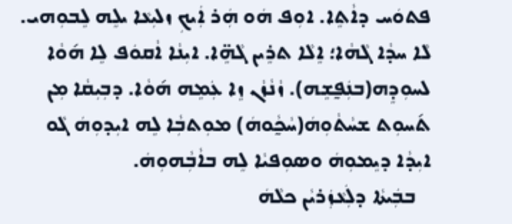ܦܬܘܿܚ ܕܐܵܬܸܐ. ܐܘܼܦ ܗܿܘ ܗܲܪ ܐܲܝܟܼ ܙܠܝܼܥܵܐ ܝܠܸܗ ܠܸܒܘܼܗܝ. ܠܵܐ ܚܕܵܐ ܓܵܗܵܐ؛ ܐܸܠܵܐ ܬܪܸܝܢ ܓܵܗܸ̈ܐ. ܐܝܼܢܵܐ ܐܵܩܘܿܦ ܠܸܐ ܗ݇ܘܵܐ ܠܚܘܼܕܸܗ(ܒܢܲܦ̰ܫܸܗ). ܙܵܢܵܙܵܢ ܙܸܐ ܥܲܡܸܗ ܗ݇ܘܵܐ. ܕܒܼܝܼܩܵܐ ܡܼܢ ܬ݇ܚܘܼܬ ܫܚܵܬܵܘܼܗܿ(ܚܵܟ̰ܵܘܗܿ) ܡܘܼܬܒܼܵܐ ܠܸܗ ܐܝܼܕܘܼܗܿ ܓܵܘ ܐܝܼܕܵܐ ܕܝܸܡܘܼܗܿ ܘܣܘܼܦܝܵܐ ܠܸܗ ܒܐܵܒܼܵܗܘܼܗܿ.
   ܒܒܲܝܬܵܐ ܕܠܲܥܵܙܲܪܝܵܢ ܟܠܵܗܿ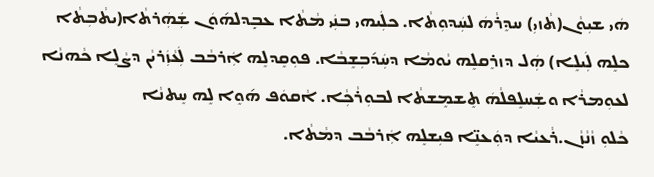ܗܿܝ ܫܝܼܘܵܢ(ܬܵܙܝܼ) ܚܕܸܪܵܗܿ ܠܚܲܕܘܼܬܵܐ. ܟܠܲܝܗܝ ܒܢܲܝ ܡܵܬܵܐ ܥܒܼܸܕܠܗ݇ܘܿܢ ܫܲܗܲܪܬܵܐ(ܝܬܵܒܼܬܵܐ ܟܠܸܗ ܠܲܝܠܸܐ) ܗܲܠ ܕܙܪܸܩܠܸܗ ܝܵܘܡܵܐ ܕܚܲܕ݇ܒܼܫܸܒܵܐ. ܦܘܼܩܸܕܠܸܗ ܐܲܪܒܵܒ ܠܲܥܵܙܲܪܝܵܢ ܕܨܵܠܸܐ ܟܵܗܢܵܐ ܠܥܘܼܡܪܵܐ ܘܫܲܚܠܸܦܠܵܗܿ ܬܸܫܡܸܫܬܵܐ ܠܒܘܼܪܵܟܼܵܐ. ܐܵܩܘܿܦ ܗ݇ܘܸܐ ܠܸܗ ܚܸܬܢܵܐ
ܟܵܠܘܼ ܙܵܢܵܙܵܢ.ܪܵܥܝܵܐ ܕܘܲܥܢܸ̈ܐ ܦܝܼܫܠܸܗ ܐܲܪܒܵܒ ܕܡܵܬܵܐ.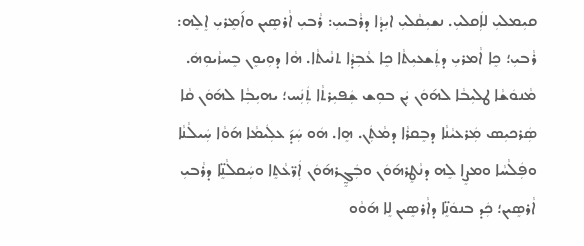ܩܝܼܡܠܝܼ ܠܐܲܩܠܝܼ. ܢܫܝܼܩܵܠܝܼ ܐܝܼܕܵܐ ܕܪܵܒܝܝܼ: ܪܵܒܝܼ ܐܵܪܣܸܝܢ ܘܐ݇ܡܸܪܝܼ ܐܸܠܸܗ: ܪܵܒܝܼ؛ ܟܸܐ ܐܵܡܪܝܼ ܕܬܲܫܥܝܼܬܵܐ ܟܸܐ ܥܵܒܼܕܵܐ ܬܢܵܝܬܵܐ. ܗܵܐ ܕܘܼܝܘܸܢ ܒܸܚܙܵܝܘܼܗܿ.  ܡܵܢܘܿܫܵܐ ܛܠܝܼܒܵܐ ܠܗ݇ܘܿܢ ܝܲܢ ܒܘܼܫ ܫܲܦܝܼܪܬܵܐ ܬܲܢܲܚ؛ ܝܗܝܼܒܼܵܐ ܠܗ݇ܘܿܢ ܩܵܐ ܣܲܪܟܝܼܣ ܡܲܪܥܝܵܢܵܐ ܕܒܸܩܪܵܐ ܕܡܵܬܲܢ. ܗܸܐ. ܗܿܘ ܚܲܕ݇ ܥܠܲܝܡܵܐ ܗ݇ܘܵܐ ܚܲܝܠܵܢܵܐ ܘܦܲܠܵܚܵܐ ܘܡܨܸܐ ܠܸܗ ܕܢܵܛܸܪܗ݇ܘܿܢ ܘܒܲܓ̰ܸܪܗ݇ܘܿܢ ܐܲܖ̈ܥܵܬܸܐ ܘܚܲܩܠܵܢܸ̈ܐ ܕܪܵܒܝܼ ܐܵܪܣܸܝܢ؛ ܟܲܕ ܒܢܘܿܢܸ̈ܐ ܕܐܵܪܣܸܝܢ ܠܸܐ ܗ݇ܘܵܘ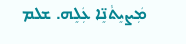ܡܲܨܝܸܬܵܢܸ̈ܐ ܥܲܠܸܗ. ܫܠܡ